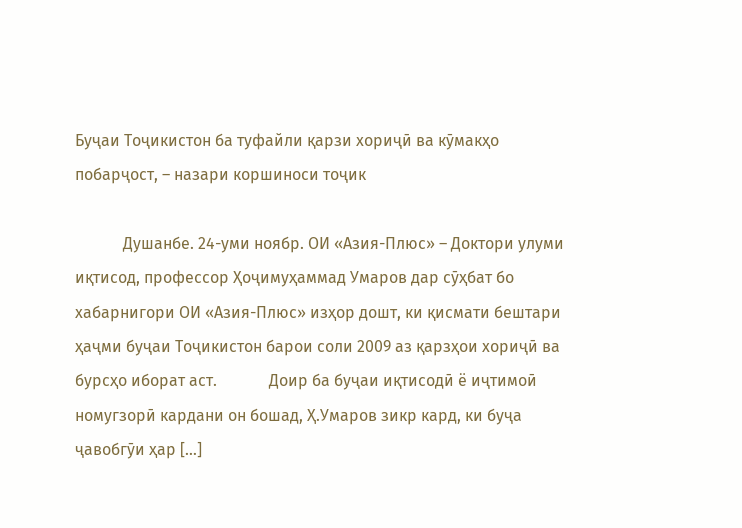Буҷаи Тоҷикистон ба туфайли қарзи хориҷӣ ва кӯмакҳо побарҷост, – назари коршиноси тоҷик

            Душанбе. 24-уми ноябр. ОИ «Азия-Плюс» – Доктори улуми иқтисод, профессор Ҳоҷимуҳаммад Умаров дар сӯҳбат бо хабарнигори ОИ «Азия-Плюс» изҳор дошт, ки қисмати бештари ҳаҷми буҷаи Тоҷикистон барои соли 2009 аз қарзҳои хориҷӣ ва бурсҳо иборат аст.             Доир ба буҷаи иқтисодӣ ё иҷтимоӣ номугзорӣ кардани он бошад, Ҳ.Умаров зикр кард, ки буҷа ҷавобгӯи ҳар […]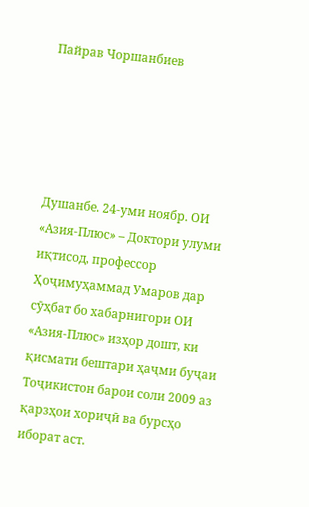Пайрав Чоршанбиев





Душанбе. 24-уми ноябр. ОИ «Азия-Плюс» – Доктори улуми иқтисод, профессор Ҳоҷимуҳаммад Умаров дар сӯҳбат бо хабарнигори ОИ «Азия-Плюс» изҳор дошт, ки қисмати бештари ҳаҷми буҷаи Тоҷикистон барои соли 2009 аз қарзҳои хориҷӣ ва бурсҳо иборат аст.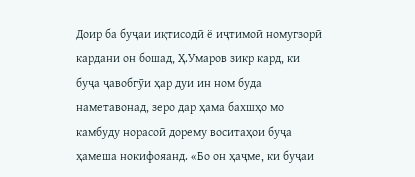Доир ба буҷаи иқтисодӣ ё иҷтимоӣ номугзорӣ кардани он бошад, Ҳ.Умаров зикр кард, ки буҷа ҷавобгӯи ҳар дуи ин ном буда наметавонад, зеро дар ҳама бахшҳо мо камбуду норасоӣ дорему воситаҳои буҷа ҳамеша нокифояанд. «Бо он ҳаҷме, ки буҷаи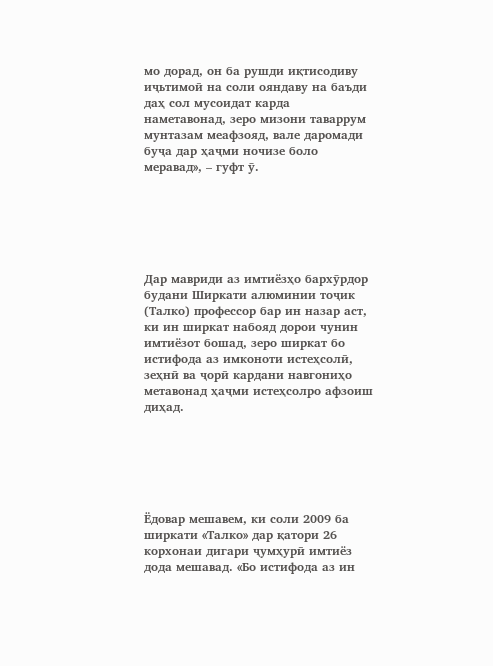мо дорад, он ба рушди иқтисодиву иҷьтимоӣ на соли ояндаву на баъди даҳ сол мусоидат карда наметавонад, зеро мизони таваррум мунтазам меафзояд, вале даромади буҷа дар ҳаҷми ночизе боло меравад», – гуфт ӯ.






Дар мавриди аз имтиёзҳо бархӯрдор будани Ширкати алюминии тоҷик (Талко) профессор бар ин назар аст, ки ин ширкат набояд дорои чунин имтиёзот бошад, зеро ширкат бо истифода аз имконоти истеҳсолӣ, зеҳнӣ ва ҷорӣ кардани навгониҳо метавонад ҳаҷми истеҳсолро афзоиш диҳад.






Ёдовар мешавем, ки соли 2009 ба ширкати «Талко» дар қатори 26 корхонаи дигари ҷумҳурӣ имтиёз дода мешавад. «Бо истифода аз ин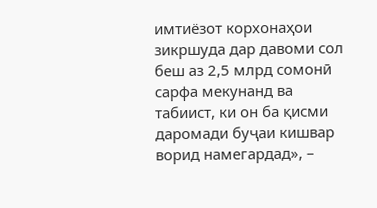имтиёзот корхонаҳои зикршуда дар давоми сол беш аз 2,5 млрд сомонӣ сарфа мекунанд ва табиист, ки он ба қисми даромади буҷаи кишвар ворид намегардад», –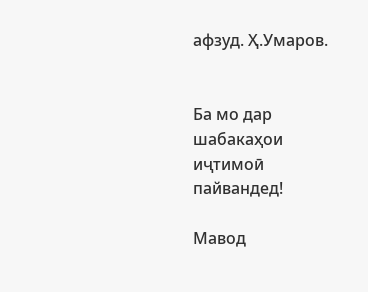афзуд. Ҳ.Умаров.


Ба мо дар шабакаҳои иҷтимоӣ пайвандед!

Мавод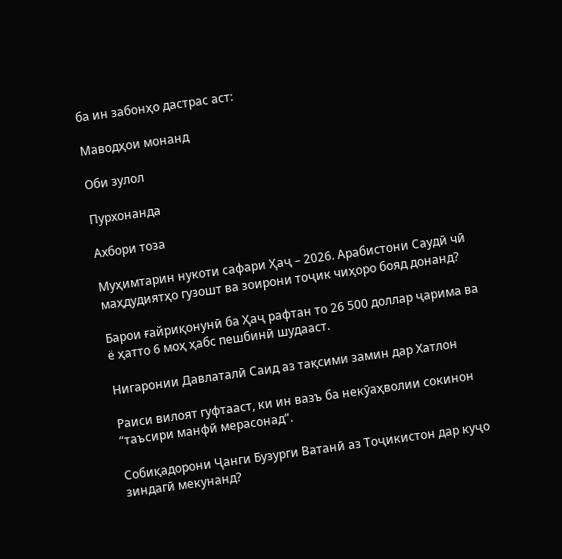ба ин забонҳо дастрас аст:

Маводҳои монанд

Оби зулол

Пурхонанда

Ахбори тоза

Муҳимтарин нукоти сафари Ҳаҷ – 2026. Арабистони Саудӣ чӣ маҳдудиятҳо гузошт ва зоирони тоҷик чиҳоро бояд донанд?

Барои ғайриқонунӣ ба Ҳаҷ рафтан то 26 500 доллар ҷарима ва ё ҳатто 6 моҳ ҳабс пешбинӣ шудааст.

Нигаронии Давлаталӣ Саид аз тақсими замин дар Хатлон

Раиси вилоят гуфтааст, ки ин вазъ ба некӯаҳволии сокинон “таъсири манфӣ мерасонад”.

Собиқадорони Ҷанги Бузурги Ватанӣ аз Тоҷикистон дар куҷо зиндагӣ мекунанд?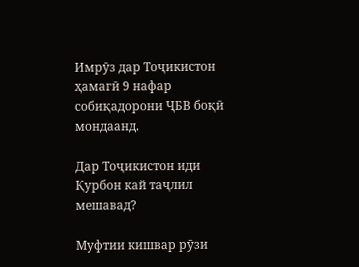Имрӯз дар Тоҷикистон ҳамагӣ 9 нафар собиқадорони ҶБВ боқӣ мондаанд.

Дар Тоҷикистон иди Қурбон кай таҷлил мешавад?

Муфтии кишвар рӯзи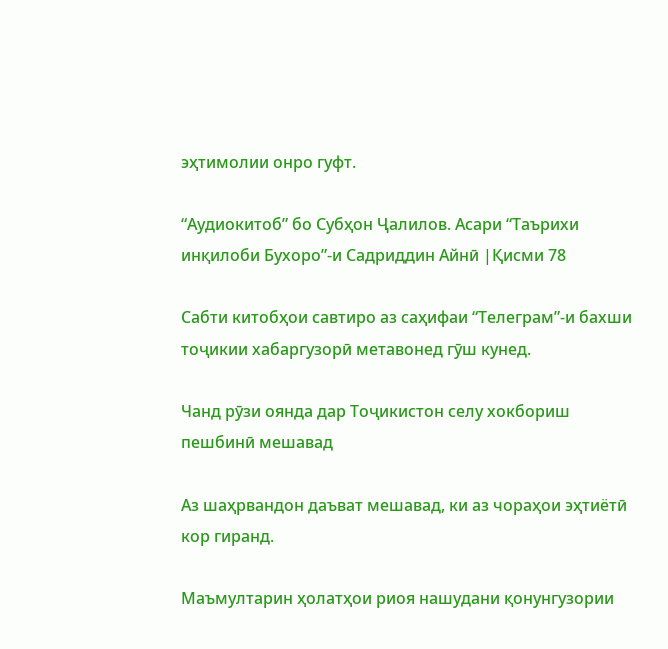эҳтимолии онро гуфт.

“Аудиокитоб” бо Субҳон Ҷалилов. Асари “Таърихи инқилоби Бухоро”-и Садриддин Айнӣ |Қисми 78

Cабти китобҳои савтиро аз саҳифаи “Телеграм”-и бахши тоҷикии хабаргузорӣ метавонед гӯш кунед.

Чанд рӯзи оянда дар Тоҷикистон селу хокбориш пешбинӣ мешавад

Аз шаҳрвандон даъват мешавад, ки аз чораҳои эҳтиётӣ кор гиранд.

Маъмултарин ҳолатҳои риоя нашудани қонунгузории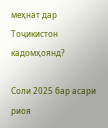меҳнат дар Тоҷикистон кадомҳоянд?

Соли 2025 бар асари риоя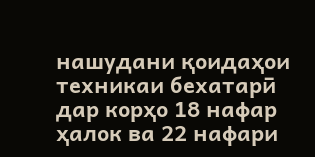нашудани қоидаҳои техникаи бехатарӣ дар корҳо 18 нафар ҳалок ва 22 нафари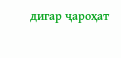дигар ҷароҳат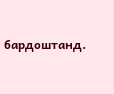бардоштанд.